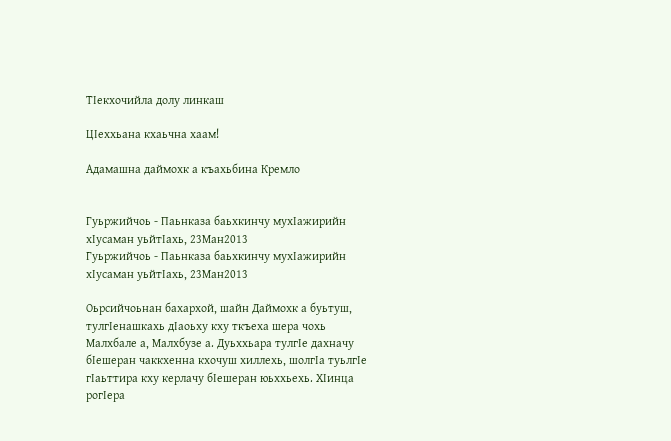ТIекхочийла долу линкаш

ЦIеххьана кхаьчна хаам!

Адамашна даймохк а къахьбина Кремло


Гуьржийчоь - Паьнказа баьхкинчу мухIажирийн хIусаман уьйтIахь, 23Ман2013
Гуьржийчоь - Паьнказа баьхкинчу мухIажирийн хIусаман уьйтIахь, 23Ман2013

Оьрсийчоьнан бахархой, шайн Даймохк а буьтуш, тулгIенашкахь дIаоьху кху ткъеха шера чохь Малхбале а, Малхбузе а. Дуьххьара тулгIе дахначу бIешеран чаккхенна кхочуш хиллехь, шолгIа туьлгIе гIаьттира кху керлачу бIешеран юьххьехь. ХIинца рогIера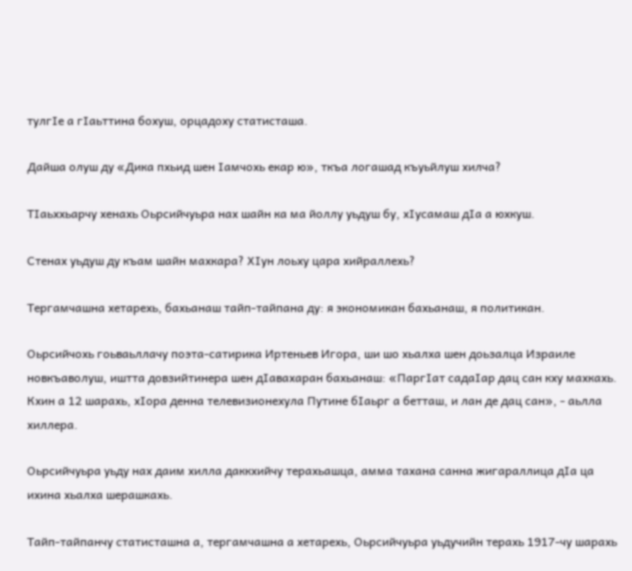тулгIе а гIаьттина бохуш, орцадоху статисташа.

Дайша олуш ду «Дика пхьид шен Iамчохь екар ю», ткъа логашад къуьйлуш хилча?

ТIаьххьарчу хенахь Оьрсийчуьра нах шайн ка ма йоллу уьдуш бу, хIусамаш дIа а юхкуш.

Стенах уьдуш ду къам шайн махкара? ХIун лоьху цара хийраллехь?

Тергамчашна хетарехь, бахьанаш тайп-тайпана ду: я экономикан бахьанаш, я политикан.

Оьрсийчохь гоьваьллачу поэта-сатирика Иртеньев Игора, ши шо хьалха шен доьзалца Израиле новкъаволуш, иштта довзийтинера шен дIавахаран бахьанаш: «ПаргIат садаIар дац сан кху махкахь. Кхин а 12 шарахь, хIора денна телевизионехула Путине бIаьрг а бетташ, и лан де дац сан», - аьлла хиллера.

Оьрсийчуьра уьду нах даим хилла даккхийчу терахьашца, амма тахана санна жигараллица дIа ца ихина хьалха шерашкахь.

Тайп-тайпанчу статисташна а, тергамчашна а хетарехь, Оьрсийчуьра уьдучийн терахь 1917-чу шарахь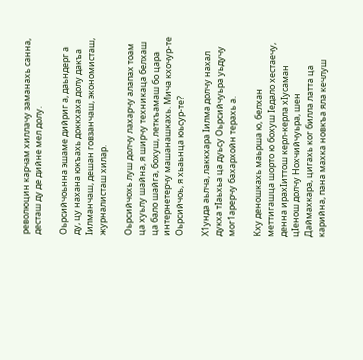революцин карчам хиллачу заманахь санна, десташ ду де дийне мел долу.

Оьрсийчоьнна эшаме дийриг а, даьндерг а ду, цу нахана юкъахь доккхаха долу дакъа Iилманчаш, дешан говзанчаш, экономисташ, журналисташ хилар.

Оьрсийчохь луш долчу лахарчу алапах тоам ца хуьлу шайна, я ширчу техникаца белхаш ца бало шайга, бохуш, леткъамаш бо цара интернетерчу машанашкахь. Мича кхочур-те Оьрсийчоь, я хьаьнца юьсур-те?

Х1унда аьлча, лаккхара Iилма долчу нахал дукха тIаьхьа ца дуьсу Оьрсийчуьра уьдучу мог1арерчу бахархойн терахь а.

Кху деношкахь маьрша ю, белхан меттигашца шорто ю бохуш Iедало хестаечу, денна ирахIиттош керл-керла хIусаман цIенош долчу Нохчийчуьра, шен Даймахкара, цигахь ког билла латта ца карийна, пана махка новкъа яла кечлуш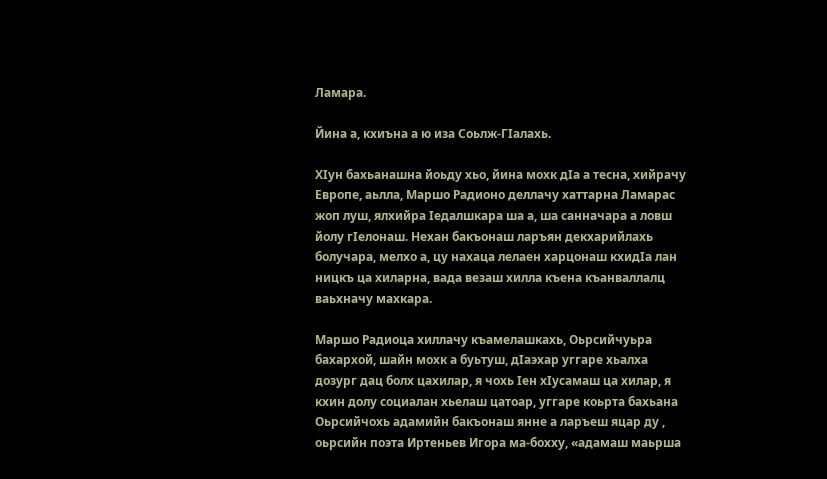Ламара.

Йина а, кхиъна а ю иза Соьлж-ГIалахь.

ХIун бахьанашна йоьду хьо, йина мохк дIа а тесна, хийрачу Европе, аьлла, Маршо Радионо деллачу хаттарна Ламарас жоп луш, ялхийра Iедалшкара ша а, ша санначара а ловш йолу гIелонаш. Нехан бакъонаш ларъян декхарийлахь болучара, мелхо а, цу нахаца лелаен харцонаш кхидIа лан ницкъ ца хиларна, вада везаш хилла къена къанваллалц ваьхначу махкара.

Маршо Радиоца хиллачу къамелашкахь, Оьрсийчуьра бахархой, шайн мохк а буьтуш, дIаэхар уггаре хьалха дозург дац болх цахилар, я чохь Iен хIусамаш ца хилар, я кхин долу социалан хьелаш цатоар, уггаре коьрта бахьана Оьрсийчохь адамийн бакъонаш янне а ларъеш яцар ду , оьрсийн поэта Иртеньев Игора ма-бохху, «адамаш маьрша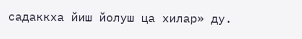садаккха йиш йолуш ца хилар» ду.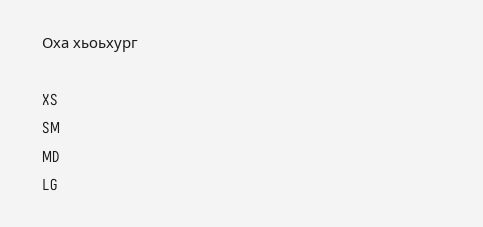Оха хьоьхург

XS
SM
MD
LG